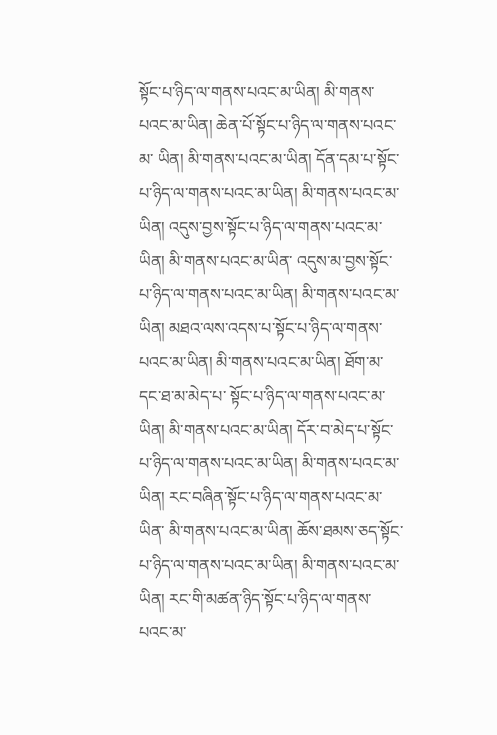སྟོང་པ་ཉིད་ལ་གནས་པའང་མ་ཡིན། མི་གནས་པའང་མ་ཡིན། ཆེན་པོ་སྟོང་པ་ཉིད་ལ་གནས་པའང་མ་ ཡིན། མི་གནས་པའང་མ་ཡིན། དོན་དམ་པ་སྟོང་པ་ཉིད་ལ་གནས་པའང་མ་ཡིན། མི་གནས་པའང་མ་ཡིན། འདུས་བྱས་སྟོང་པ་ཉིད་ལ་གནས་པའང་མ་ཡིན། མི་གནས་པའང་མ་ཡིན་ འདུས་མ་བྱས་སྟོང་པ་ཉིད་ལ་གནས་པའང་མ་ཡིན། མི་གནས་པའང་མ་ཡིན། མཐའ་ལས་འདས་པ་སྟོང་པ་ཉིད་ལ་གནས་པའང་མ་ཡིན། མི་གནས་པའང་མ་ཡིན། ཐོག་མ་དང་ཐ་མ་མེད་པ་ སྟོང་པ་ཉིད་ལ་གནས་པའང་མ་ཡིན། མི་གནས་པའང་མ་ཡིན། དོར་བ་མེད་པ་སྟོང་པ་ཉིད་ལ་གནས་པའང་མ་ཡིན། མི་གནས་པའང་མ་ཡིན། རང་བཞིན་སྟོང་པ་ཉིད་ལ་གནས་པའང་མ་ཡིན་ མི་གནས་པའང་མ་ཡིན། ཆོས་ཐམས་ཅད་སྟོང་པ་ཉིད་ལ་གནས་པའང་མ་ཡིན། མི་གནས་པའང་མ་ཡིན། རང་གི་མཚན་ཉིད་སྟོང་པ་ཉིད་ལ་གནས་པའང་མ་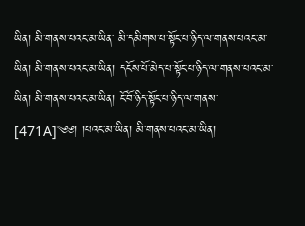ཡིན། མི་གནས་པའང་མ་ཡིན་ མི་དམིགས་པ་སྟོང་པ་ཉིད་ལ་གནས་པའང་མ་ཡིན། མི་གནས་པའང་མ་ཡིན། དངོས་པོ་མེད་པ་སྟོང་པ་ཉིད་ལ་གནས་པའང་མ་ཡིན། མི་གནས་པའང་མ་ཡིན། ངོ་བོ་ཉིད་སྟོང་པ་ཉིད་ལ་གནས་ [471A]༄༅། །པའང་མ་ཡིན། མི་གནས་པའང་མ་ཡིན།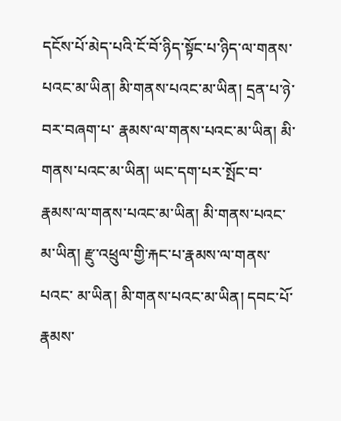དངོས་པོ་མེད་པའི་ངོ་བོ་ཉིད་སྟོང་པ་ཉིད་ལ་གནས་པའང་མ་ཡིན། མི་གནས་པའང་མ་ཡིན། དྲན་པ་ཉེ་བར་བཞག་པ་ རྣམས་ལ་གནས་པའང་མ་ཡིན། མི་གནས་པའང་མ་ཡིན། ཡང་དག་པར་སྤོང་བ་རྣམས་ལ་གནས་པའང་མ་ཡིན། མི་གནས་པའང་མ་ཡིན། རྫུ་འཕྲུལ་གྱི་རྐང་པ་རྣམས་ལ་གནས་པའང་ མ་ཡིན། མི་གནས་པའང་མ་ཡིན། དབང་པོ་རྣམས་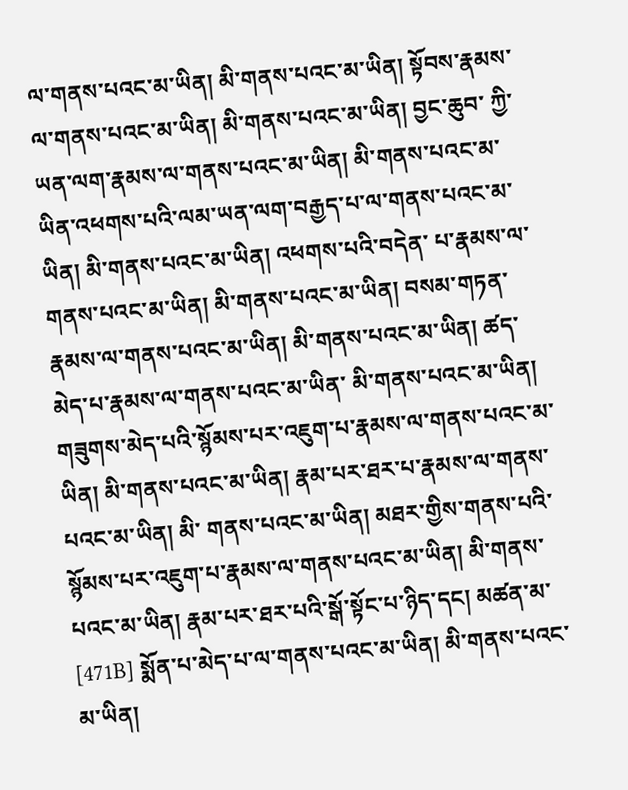ལ་གནས་པའང་མ་ཡིན། མི་གནས་པའང་མ་ཡིན། སྟོབས་རྣམས་ལ་གནས་པའང་མ་ཡིན། མི་གནས་པའང་མ་ཡིན། བྱང་ཆུབ་ ཀྱི་ཡན་ལག་རྣམས་ལ་གནས་པའང་མ་ཡིན། མི་གནས་པའང་མ་ཡིན་འཕགས་པའི་ལམ་ཡན་ལག་བརྒྱད་པ་ལ་གནས་པའང་མ་ཡིན། མི་གནས་པའང་མ་ཡིན། འཕགས་པའི་བདེན་ པ་རྣམས་ལ་གནས་པའང་མ་ཡིན། མི་གནས་པའང་མ་ཡིན། བསམ་གཏན་རྣམས་ལ་གནས་པའང་མ་ཡིན། མི་གནས་པའང་མ་ཡིན། ཚད་མེད་པ་རྣམས་ལ་གནས་པའང་མ་ཡིན་ མི་གནས་པའང་མ་ཡིན། གཟུགས་མེད་པའི་སྙོམས་པར་འཇུག་པ་རྣམས་ལ་གནས་པའང་མ་ཡིན། མི་གནས་པའང་མ་ཡིན། རྣམ་པར་ཐར་པ་རྣམས་ལ་གནས་པའང་མ་ཡིན། མི་ གནས་པའང་མ་ཡིན། མཐར་གྱིས་གནས་པའི་སྙོམས་པར་འཇུག་པ་རྣམས་ལ་གནས་པའང་མ་ཡིན། མི་གནས་པའང་མ་ཡིན། རྣམ་པར་ཐར་པའི་སྒོ་སྟོང་པ་ཉིད་དང། མཚན་མ་ [471B] སྨོན་པ་མེད་པ་ལ་གནས་པའང་མ་ཡིན། མི་གནས་པའང་མ་ཡིན།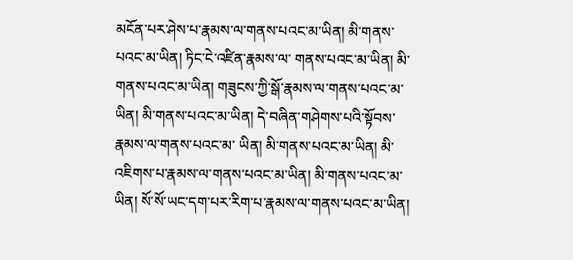མངོན་པར་ཤེས་པ་རྣམས་ལ་གནས་པའང་མ་ཡིན། མི་གནས་པའང་མ་ཡིན། ཏིང་ངེ་འཛིན་རྣམས་ལ་ གནས་པའང་མ་ཡིན། མི་གནས་པའང་མ་ཡིན། གཟུངས་ཀྱི་སྒོ་རྣམས་ལ་གནས་པའང་མ་ཡིན། མི་གནས་པའང་མ་ཡིན། དེ་བཞིན་གཤེགས་པའི་སྟོབས་རྣམས་ལ་གནས་པའང་མ་ ཡིན། མི་གནས་པའང་མ་ཡིན། མི་འཇིགས་པ་རྣམས་ལ་གནས་པའང་མ་ཡིན། མི་གནས་པའང་མ་ཡིན། སོ་སོ་ཡང་དག་པར་རིག་པ་རྣམས་ལ་གནས་པའང་མ་ཡིན།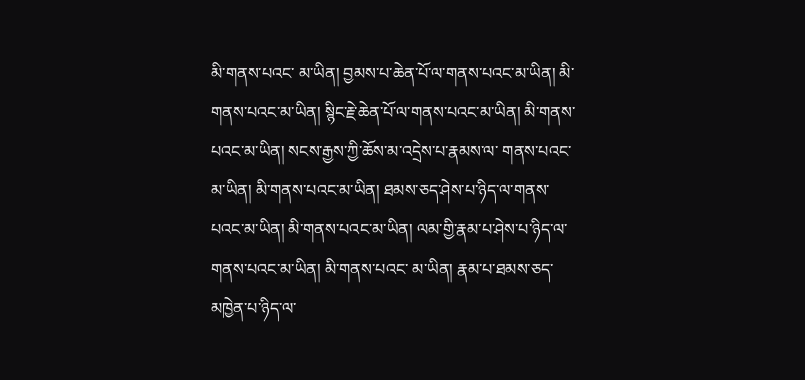མི་གནས་པའང་ མ་ཡིན། བྱམས་པ་ཆེན་པོ་ལ་གནས་པའང་མ་ཡིན། མི་གནས་པའང་མ་ཡིན། སྙིང་རྗེ་ཆེན་པོ་ལ་གནས་པའང་མ་ཡིན། མི་གནས་པའང་མ་ཡིན། སངས་རྒྱས་ཀྱི་ཆོས་མ་འདྲེས་པ་རྣམས་ལ་ གནས་པའང་མ་ཡིན། མི་གནས་པའང་མ་ཡིན། ཐམས་ཅད་ཤེས་པ་ཉིད་ལ་གནས་པའང་མ་ཡིན། མི་གནས་པའང་མ་ཡིན། ལམ་གྱི་རྣམ་པ་ཤེས་པ་ཉིད་ལ་གནས་པའང་མ་ཡིན། མི་གནས་པའང་ མ་ཡིན། རྣམ་པ་ཐམས་ཅད་མཁྱེན་པ་ཉིད་ལ་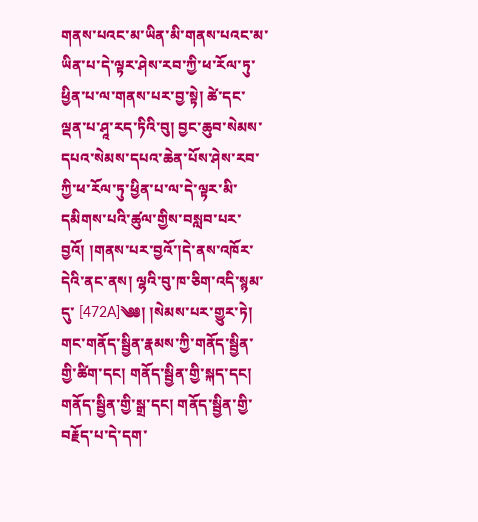གནས་པའང་མ་ཡིན་མི་གནས་པའང་མ་ཡིན་པ་དེ་ལྟར་ཤེས་རབ་ཀྱི་ཕ་རོལ་ཏུ་ཕྱིན་པ་ལ་གནས་པར་བྱ་སྟེ། ཚེ་དང་ལྡན་པ་ཤཱ་རད་ཏིའི་བུ། བྱང་ཆུབ་སེམས་ དཔའ་སེམས་དཔའ་ཆེན་པོས་ཤེས་རབ་ཀྱི་ཕ་རོལ་ཏུ་ཕྱིན་པ་ལ་དེ་ལྟར་མི་དམིགས་པའི་ཚུལ་གྱིས་བསླབ་པར་བྱའོ། །གནས་པར་བྱའོ་།དེ་ནས་འཁོར་དེའི་ནང་ནས། ལྷའི་བུ་ཁ་ཅིག་འདི་སྙམ་དུ་ [472A]༄༅། །སེམས་པར་གྱུར་ཏེ། གང་གནོད་སྦྱིན་རྣམས་ཀྱི་གནོད་སྦྱིན་གྱི་ཚིག་དང། གནོད་སྦྱིན་གྱི་སྐད་དང། གནོད་སྦྱིན་གྱི་སྒྲ་དང། གནོད་སྦྱིན་གྱི་བརྗོད་པ་དེ་དག་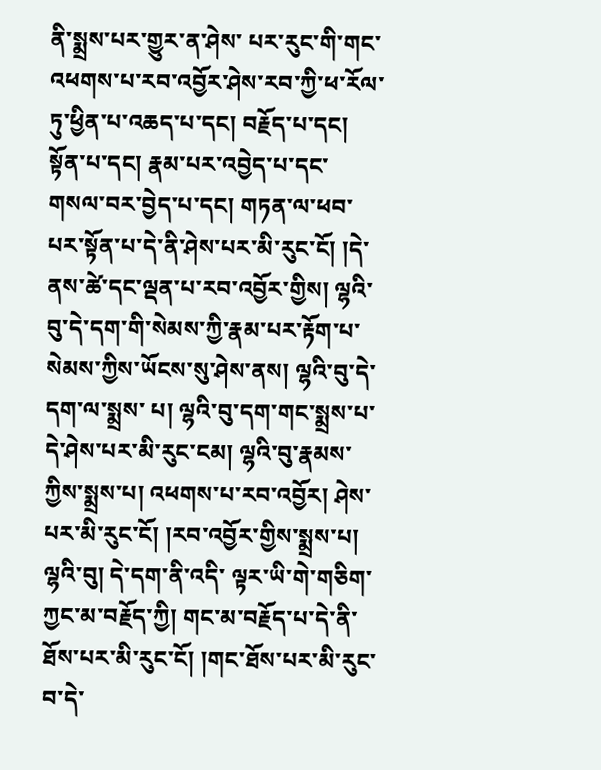ནི་སྨྲས་པར་གྱུར་ན་ཤེས་ པར་རུང་གི་གང་འཕགས་པ་རབ་འབྱོར་ཤེས་རབ་ཀྱི་ཕ་རོལ་ཏུ་ཕྱིན་པ་འཆད་པ་དང། བརྗོད་པ་དང། སྟོན་པ་དང། རྣམ་པར་འབྱེད་པ་དང་གསལ་བར་བྱེད་པ་དང། གཏན་ལ་ཕབ་ པར་སྟོན་པ་དེ་ནི་ཤེས་པར་མི་རུང་ངོ། །དེ་ནས་ཚེ་དང་ལྡན་པ་རབ་འབྱོར་གྱིས། ལྷའི་བུ་དེ་དག་གི་སེམས་ཀྱི་རྣམ་པར་རྟོག་པ་སེམས་ཀྱིས་ཡོངས་སུ་ཤེས་ནས། ལྷའི་བུ་དེ་དག་ལ་སྨྲས་ པ། ལྷའི་བུ་དག་གང་སྨྲས་པ་དེ་ཤེས་པར་མི་རུང་ངམ། ལྷའི་བུ་རྣམས་ཀྱིས་སྨྲས་པ། འཕགས་པ་རབ་འབྱོར། ཤེས་པར་མི་རུང་ངོ། །རབ་འབྱོར་གྱིས་སྨྲས་པ། ལྷའི་བུ། དེ་དག་ནི་འདི་ ལྟར་ཡི་གེ་གཅིག་ཀྱང་མ་བརྗོད་ཀྱི། གང་མ་བརྗོད་པ་དེ་ནི་ཐོས་པར་མི་རུང་ངོ། །གང་ཐོས་པར་མི་རུང་བ་དེ་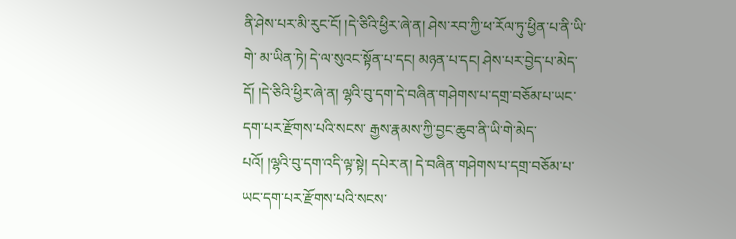ནི་ཤེས་པར་མི་རུང་ངོ། །དེ་ཅིའི་ཕྱིར་ཞེ་ན། ཤེས་རབ་ཀྱི་ཕ་རོལ་ཏུ་ཕྱིན་པ་ནི་ཡི་གེ་ མ་ཡིན་ཏེ། དེ་ལ་སུའང་སྟོན་པ་དང། མཉན་པ་དང། ཤེས་པར་བྱེད་པ་མེད་དོ། །དེ་ཅིའི་ཕྱིར་ཞེ་ན། ལྷའི་བུ་དག་དེ་བཞིན་གཤེགས་པ་དགྲ་བཅོམ་པ་ཡང་དག་པར་རྫོགས་པའི་སངས་ རྒྱས་རྣམས་ཀྱི་བྱང་ཆུབ་ནི་ཡི་གེ་མེད་པའོ། །ལྷའི་བུ་དག་འདི་ལྟ་སྟེ། དཔེར་ན། དེ་བཞིན་གཤེགས་པ་དགྲ་བཅོམ་པ་ཡང་དག་པར་རྫོགས་པའི་སངས་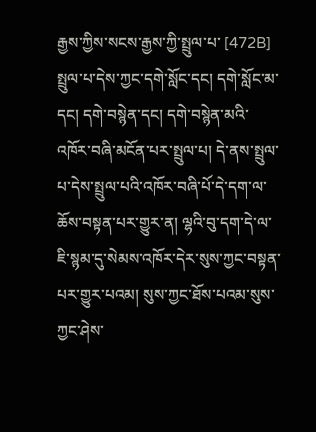རྒྱས་ཀྱིས་སངས་རྒྱས་ཀྱི་སྤྲུལ་པ་ [472B] སྤྲུལ་པ་དེས་ཀྱང་དགེ་སློང་དང། དགེ་སློང་མ་དང། དགེ་བསྙེན་དང། དགེ་བསྙེན་མའི་འཁོར་བཞི་མངོན་པར་སྤྲུལ་པ། དེ་ནས་སྤྲུལ་པ་དེས་སྤྲུལ་པའི་འཁོར་བཞི་པོ་དེ་དག་ལ་ ཆོས་བསྟན་པར་གྱུར་ན། ལྷའི་བུ་དག་དེ་ལ་ཇི་སྙམ་དུ་སེམས་འཁོར་དེར་སུས་ཀྱང་བསྟན་པར་གྱུར་པའམ། སུས་ཀྱང་ཐོས་པའམ་སུས་ཀྱང་ཤེས་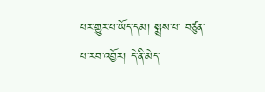པར་གྱུར་པ་ཡོད་དམ། སྨྲས་པ་ བཙུན་པ་རབ་འབྱོར། དེ་ནི་མེད་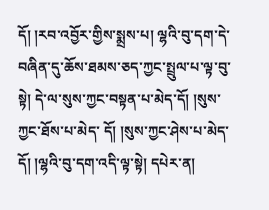དོ། །རབ་འབྱོར་གྱིས་སྨྲས་པ། ལྷའི་བུ་དག་དེ་བཞིན་དུ་ཆོས་ཐམས་ཅད་ཀྱང་སྤྲུལ་པ་ལྟ་བུ་སྟེ། དེ་ལ་སུས་ཀྱང་བསྟན་པ་མེད་དོ། །སུས་ཀྱང་ཐོས་པ་མེད་ དོ། །སུས་ཀྱང་ཤེས་པ་མེད་དོ། །ལྷའི་བུ་དག་འདི་ལྟ་སྟེ། དཔེར་ན།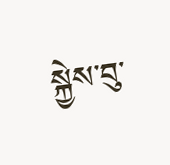སྐྱེས་བུ་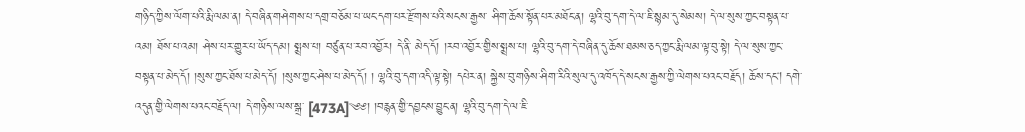གཉིད་ཀྱིས་ལོག་པའི་རྨི་ལམ་ན། དེ་བཞིན་གཤེགས་པ་དགྲ་བཅོམ་པ་ཡང་དག་པར་རྫོགས་པའི་སངས་རྒྱས་ ཤིག་ཆོས་སྟོན་པར་མཐོང་ན། ལྷའི་བུ་དག་དེ་ལ་ཇི་སྙམ་དུ་སེམས། དེ་ལ་སུས་ཀྱང་བསྟན་པ་འམ། ཐོས་པ་འམ། ཤེས་པར་གྱུར་པ་ཡོད་དམ། སྨྲས་པ། བཙུན་པ་རབ་འབྱོར། དེ་ནི་ མེད་དོ། །རབ་འབྱོར་གྱིས་སྨྲས་པ། ལྷའི་བུ་དག་དེ་བཞིན་དུ་ཆོས་ཐམས་ཅད་ཀྱང་རྨི་ལམ་ལྟ་བུ་སྟེ། དེ་ལ་སུས་ཀྱང་བསྟན་པ་མེད་དོ། །སུས་ཀྱང་ཐོས་པ་མེད་དོ། །སུས་ཀྱང་ཤེས་པ་མེད་དོ། ། ལྷའི་བུ་དག་འདི་ལྟ་སྟེ། དཔེར་ན། སྐྱེས་བུ་གཉིས་ཤིག་རིའི་སུལ་དུ་འཁོད་དེ་སངས་རྒྱས་ཀྱི་ལེགས་པའང་བརྗོད། ཆོས་དང། དགེ་འདུན་གྱི་ལེགས་པའང་བརྗོད་ལ། དེ་གཉིས་ལས་སྒྲ་ [473A]༄༅། །བརྙན་གྱི་དབྱངས་བྱུང་ན། ལྷའི་བུ་དག་དེ་ལ་ཇི་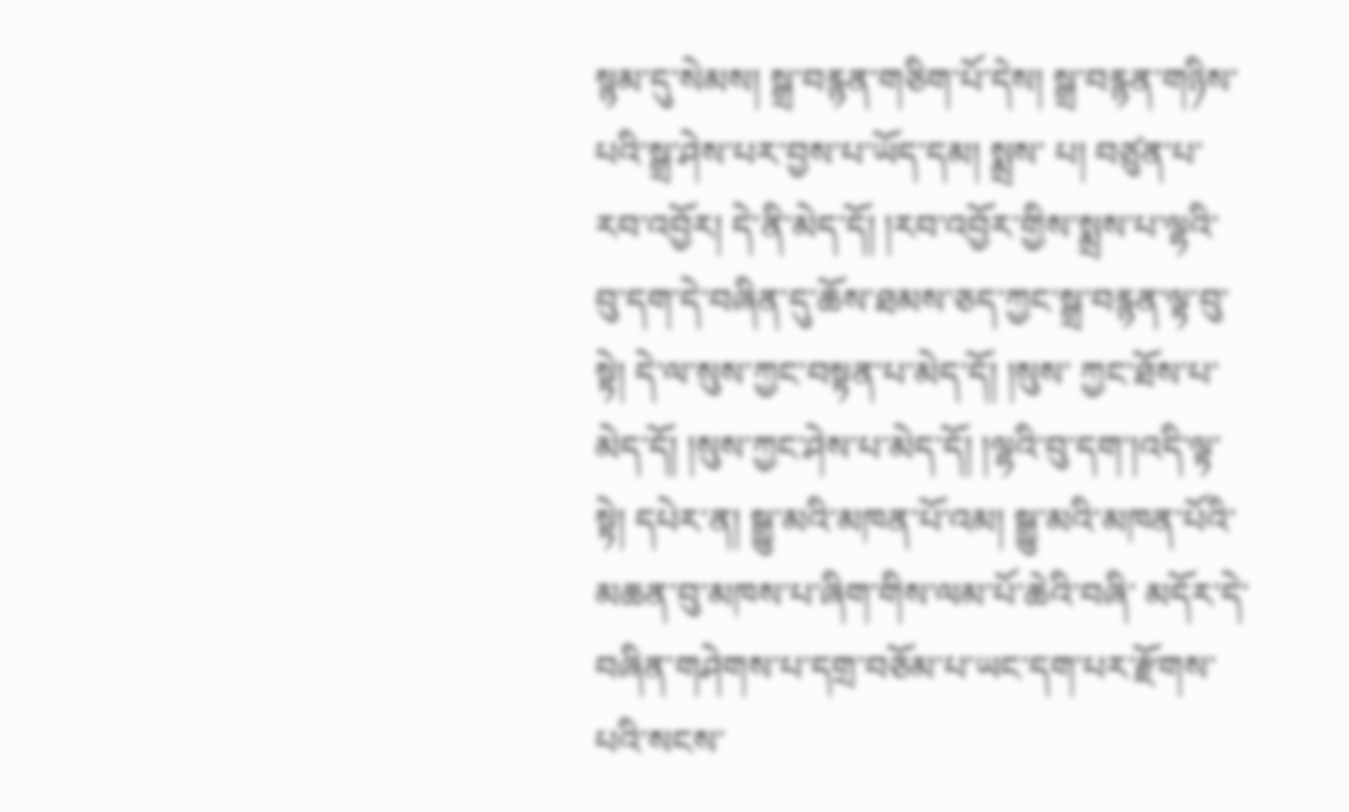སྙམ་དུ་སེམས། སྒྲ་བརྙན་གཅིག་པོ་དེས། སྒྲ་བརྙན་གཉིས་པའི་སྒྲ་ཤེས་པར་བྱས་པ་ཡོད་དམ། སྨྲས་ པ། བཙུན་པ་རབ་འབྱོར། དེ་ནི་མེད་དོ། །རབ་འབྱོར་གྱིས་སྨྲས་པ་ལྷའི་བུ་དག་དེ་བཞིན་དུ་ཆོས་ཐམས་ཅད་ཀྱང་སྒྲ་བརྙན་ལྟ་བུ་སྟེ། དེ་ལ་སུས་ཀྱང་བསྟན་པ་མེད་དོ། །སུས་ ཀྱང་ཐོས་པ་མེད་དོ། །སུས་ཀྱང་ཤེས་པ་མེད་དོ། །ལྷའི་བུ་དག་།འདི་ལྟ་སྟེ། དཔེར་ན། སྒྱུ་མའི་མཁན་པོ་འམ། སྒྱུ་མའི་མཁན་པོའི་མཆན་བུ་མཁས་པ་ཞིག་གིས་ལམ་པོ་ཆེའི་བཞི་ མདོར་དེ་བཞིན་གཤེགས་པ་དགྲ་བཅོམ་པ་ཡང་དག་པར་རྫོགས་པའི་སངས་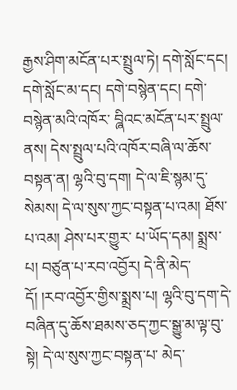རྒྱས་ཤིག་མངོན་པར་སྤྲུལ་ཏེ། དགེ་སློང་དང། དགེ་སློང་མ་དང། དགེ་བསྙེན་དང། དགེ་བསྙེན་མའི་འཁོར་ བྮིའང་མངོན་པར་སྤྲུལ་ནས། དེས་སྤྲུལ་པའི་འཁོར་བཞི་ལ་ཆོས་བསྟན་ན། ལྷའི་བུ་དག། དེ་ལ་ཇི་སྙམ་དུ་སེམས། དེ་ལ་སུས་ཀྱང་བསྟན་པ་འམ། ཐོས་པ་འམ། ཤེས་པར་གྱུར་ པ་ཡོད་དམ། སྨྲས་པ། བཙུན་པ་རབ་འབྱོར། དེ་ནི་མེད་དོ། །རབ་འབྱོར་གྱིས་སྨྲས་པ། ལྷའི་བུ་དག་དེ་བཞིན་དུ་ཆོས་ཐམས་ཅད་ཀྱང་སྒྱུ་མ་ལྟ་བུ་སྟེ། དེ་ལ་སུས་ཀྱང་བསྟན་པ་ མེད་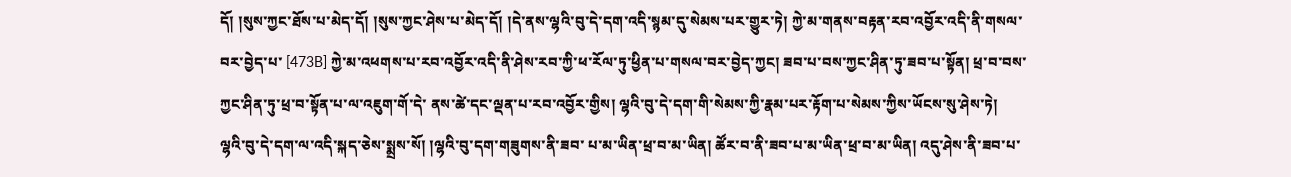དོ། །སུས་ཀྱང་ཐོས་པ་མེད་དོ། །སུས་ཀྱང་ཤེས་པ་མེད་དོ། །དེ་ནས་ལྷའི་བུ་དེ་དག་འདི་སྙམ་དུ་སེམས་པར་གྱུར་ཏེ། ཀྱེ་མ་གནས་བརྟན་རབ་འབྱོར་འདི་ནི་གསལ་བར་བྱེད་པ་ [473B] ཀྱེ་མ་འཕགས་པ་རབ་འབྱོར་འདི་ནི་ཤེས་རབ་ཀྱི་ཕ་རོལ་ཏུ་ཕྱིན་པ་གསལ་བར་བྱེད་ཀྱང། ཟབ་པ་བས་ཀྱང་ཤིན་ཏུ་ཟབ་པ་སྟོན། ཕྲ་བ་བས་ཀྱང་ཤིན་ཏུ་ཕྲ་བ་སྟོན་པ་ལ་འཇུག་གོ་དེ་ ནས་ཚེ་དང་ལྡན་པ་རབ་འབྱོར་གྱིས། ལྷའི་བུ་དེ་དག་གི་སེམས་ཀྱི་རྣམ་པར་རྟོག་པ་སེམས་ཀྱིས་ཡོངས་སུ་ཤེས་ཏེ། ལྷའི་བུ་དེ་དག་ལ་འདི་སྐད་ཅེས་སྨྲས་སོ། །ལྷའི་བུ་དག་གཟུགས་ནི་ཟབ་ པ་མ་ཡིན་ཕྲ་བ་མ་ཡིན། ཚོར་བ་ནི་ཟབ་པ་མ་ཡིན་ཕྲ་བ་མ་ཡིན། འདུ་ཤེས་ནི་ཟབ་པ་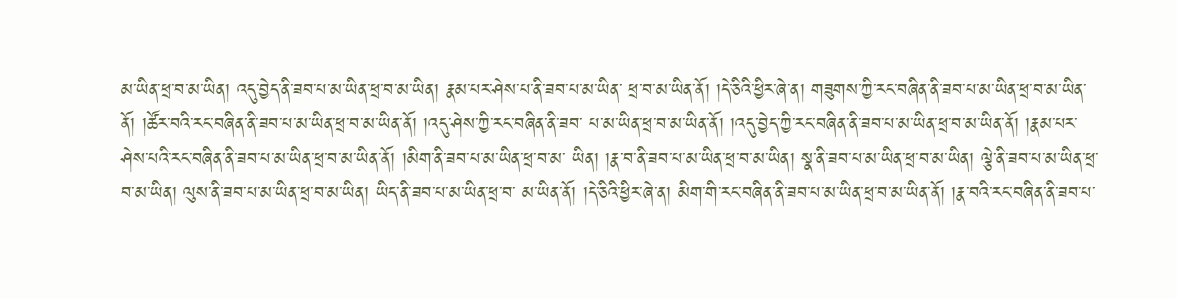མ་ཡིན་ཕྲ་བ་མ་ཡིན། འདུ་བྱེད་ནི་ཟབ་པ་མ་ཡིན་ཕྲ་བ་མ་ཡིན། རྣམ་པར་ཤེས་པ་ནི་ཟབ་པ་མ་ཡིན་ ཕྲ་བ་མ་ཡིན་ནོ། །དེ་ཅིའི་ཕྱིར་ཞེ་ན། གཟུགས་ཀྱི་རང་བཞིན་ནི་ཟབ་པ་མ་ཡིན་ཕྲ་བ་མ་ཡིན་ནོ། །ཚོར་བའི་རང་བཞིན་ནི་ཟབ་པ་མ་ཡིན་ཕྲ་བ་མ་ཡིན་ནོ། །འདུ་ཤེས་ཀྱི་རང་བཞིན་ནི་ཟབ་ པ་མ་ཡིན་ཕྲ་བ་མ་ཡིན་ནོ། །འདུ་བྱེད་ཀྱི་རང་བཞིན་ནི་ཟབ་པ་མ་ཡིན་ཕྲ་བ་མ་ཡིན་ནོ། །རྣམ་པར་ཤེས་པའི་རང་བཞིན་ནི་ཟབ་པ་མ་ཡིན་ཕྲ་བ་མ་ཡིན་ནོ། །མིག་ནི་ཟབ་པ་མ་ཡིན་ཕྲ་བ་མ་ ཡིན། །རྣ་བ་ནི་ཟབ་པ་མ་ཡིན་ཕྲ་བ་མ་ཡིན། སྣ་ནི་ཟབ་པ་མ་ཡིན་ཕྲ་བ་མ་ཡིན། ལྕེ་ནི་ཟབ་པ་མ་ཡིན་ཕྲ་བ་མ་ཡིན། ལུས་ནི་ཟབ་པ་མ་ཡིན་ཕྲ་བ་མ་ཡིན། ཡིད་ནི་ཟབ་པ་མ་ཡིན་ཕྲ་བ་ མ་ཡིན་ནོ། །དེ་ཅིའི་ཕྱིར་ཞེ་ན། མིག་གི་རང་བཞིན་ནི་ཟབ་པ་མ་ཡིན་ཕྲ་བ་མ་ཡིན་ནོ། །རྣ་བའི་རང་བཞིན་ནི་ཟབ་པ་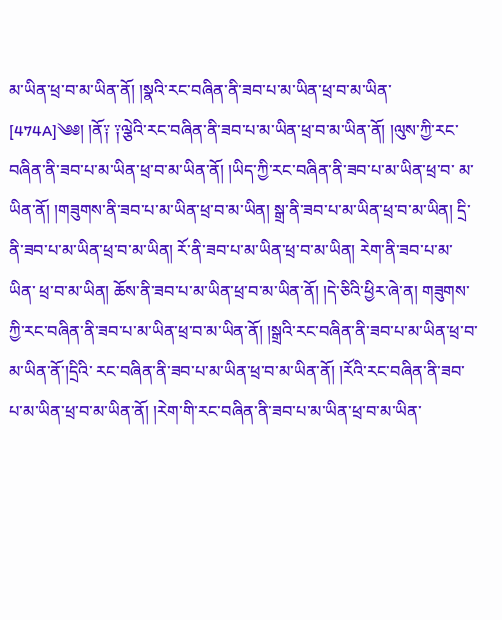མ་ཡིན་ཕྲ་བ་མ་ཡིན་ནོ། །སྣའི་རང་བཞིན་ནི་ཟབ་པ་མ་ཡིན་ཕྲ་བ་མ་ཡིན་ [474A]༄༅། །ནོ༑ ༑ལྕེའི་རང་བཞིན་ནི་ཟབ་པ་མ་ཡིན་ཕྲ་བ་མ་ཡིན་ནོ། །ལུས་ཀྱི་རང་བཞིན་ནི་ཟབ་པ་མ་ཡིན་ཕྲ་བ་མ་ཡིན་ནོ། །ཡིད་ཀྱི་རང་བཞིན་ནི་ཟབ་པ་མ་ཡིན་ཕྲ་བ་ མ་ཡིན་ནོ། །གཟུགས་ནི་ཟབ་པ་མ་ཡིན་ཕྲ་བ་མ་ཡིན། སྒྲ་ནི་ཟབ་པ་མ་ཡིན་ཕྲ་བ་མ་ཡིན། དྲི་ནི་ཟབ་པ་མ་ཡིན་ཕྲ་བ་མ་ཡིན། རོ་ནི་ཟབ་པ་མ་ཡིན་ཕྲ་བ་མ་ཡིན། རེག་ནི་ཟབ་པ་མ་ཡིན་ ཕྲ་བ་མ་ཡིན། ཆོས་ནི་ཟབ་པ་མ་ཡིན་ཕྲ་བ་མ་ཡིན་ནོ། །དེ་ཅིའི་ཕྱིར་ཞེ་ན། གཟུགས་ཀྱི་རང་བཞིན་ནི་ཟབ་པ་མ་ཡིན་ཕྲ་བ་མ་ཡིན་ནོ། །སྒྲའི་རང་བཞིན་ནི་ཟབ་པ་མ་ཡིན་ཕྲ་བ་མ་ཡིན་ནོ་།དྲིའི་ རང་བཞིན་ནི་ཟབ་པ་མ་ཡིན་ཕྲ་བ་མ་ཡིན་ནོ། །རོའི་རང་བཞིན་ནི་ཟབ་པ་མ་ཡིན་ཕྲ་བ་མ་ཡིན་ནོ། །རེག་གི་རང་བཞིན་ནི་ཟབ་པ་མ་ཡིན་ཕྲ་བ་མ་ཡིན་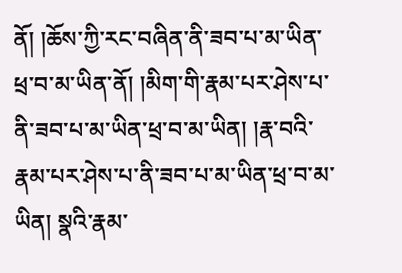ནོ། །ཆོས་ཀྱི་རང་བཞིན་ནི་ཟབ་པ་མ་ཡིན་ ཕྲ་བ་མ་ཡིན་ནོ། །མིག་གི་རྣམ་པར་ཤེས་པ་ནི་ཟབ་པ་མ་ཡིན་ཕྲ་བ་མ་ཡིན། །རྣ་བའི་རྣམ་པར་ཤེས་པ་ནི་ཟབ་པ་མ་ཡིན་ཕྲ་བ་མ་ཡིན། སྣའི་རྣམ་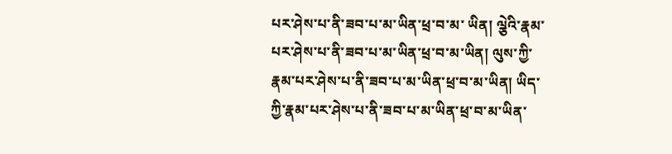པར་ཤེས་པ་ནི་ཟབ་པ་མ་ཡིན་ཕྲ་བ་མ་ ཡིན། ལྕེའི་རྣམ་པར་ཤེས་པ་ནི་ཟབ་པ་མ་ཡིན་ཕྲ་བ་མ་ཡིན། ལུས་ཀྱི་རྣམ་པར་ཤེས་པ་ནི་ཟབ་པ་མ་ཡིན་ཕྲ་བ་མ་ཡིན། ཡིད་ཀྱི་རྣམ་པར་ཤེས་པ་ནི་ཟབ་པ་མ་ཡིན་ཕྲ་བ་མ་ཡིན་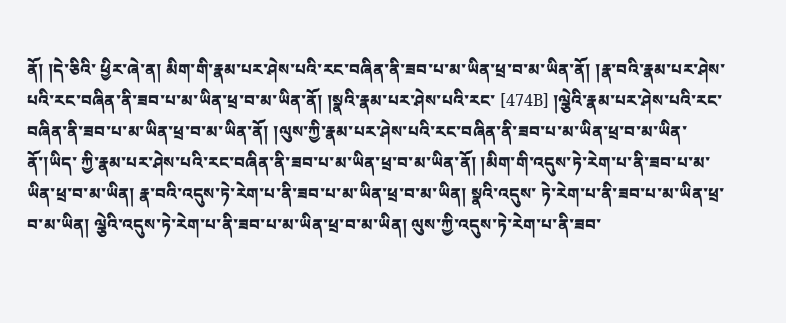ནོ། །དེ་ཅིའི་ ཕྱིར་ཞེ་ན། མིག་གི་རྣམ་པར་ཤེས་པའི་རང་བཞིན་ནི་ཟབ་པ་མ་ཡིན་ཕྲ་བ་མ་ཡིན་ནོ། །རྣ་བའི་རྣམ་པར་ཤེས་པའི་རང་བཞིན་ནི་ཟབ་པ་མ་ཡིན་ཕྲ་བ་མ་ཡིན་ནོ། །སྣའི་རྣམ་པར་ཤེས་པའི་རང་ [474B] །ལྕེའི་རྣམ་པར་ཤེས་པའི་རང་བཞིན་ནི་ཟབ་པ་མ་ཡིན་ཕྲ་བ་མ་ཡིན་ནོ། །ལུས་ཀྱི་རྣམ་པར་ཤེས་པའི་རང་བཞིན་ནི་ཟབ་པ་མ་ཡིན་ཕྲ་བ་མ་ཡིན་ནོ་།ཡིད་ ཀྱི་རྣམ་པར་ཤེས་པའི་རང་བཞིན་ནི་ཟབ་པ་མ་ཡིན་ཕྲ་བ་མ་ཡིན་ནོ། །མིག་གི་འདུས་ཏེ་རེག་པ་ནི་ཟབ་པ་མ་ཡིན་ཕྲ་བ་མ་ཡིན། རྣ་བའི་འདུས་ཏེ་རེག་པ་ནི་ཟབ་པ་མ་ཡིན་ཕྲ་བ་མ་ཡིན། སྣའི་འདུས་ ཏེ་རེག་པ་ནི་ཟབ་པ་མ་ཡིན་ཕྲ་བ་མ་ཡིན། ལྕེའི་འདུས་ཏེ་རེག་པ་ནི་ཟབ་པ་མ་ཡིན་ཕྲ་བ་མ་ཡིན། ལུས་ཀྱི་འདུས་ཏེ་རེག་པ་ནི་ཟབ་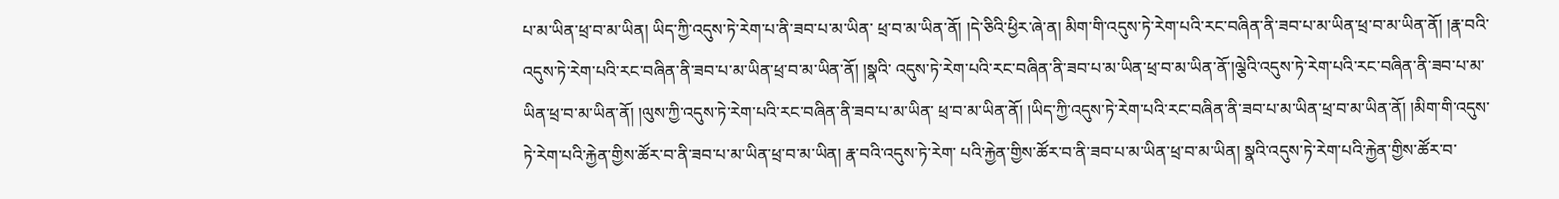པ་མ་ཡིན་ཕྲ་བ་མ་ཡིན། ཡིད་ཀྱི་འདུས་ཏེ་རེག་པ་ནི་ཟབ་པ་མ་ཡིན་ ཕྲ་བ་མ་ཡིན་ནོ། །དེ་ཅིའི་ཕྱིར་ཞེ་ན། མིག་གི་འདུས་ཏེ་རེག་པའི་རང་བཞིན་ནི་ཟབ་པ་མ་ཡིན་ཕྲ་བ་མ་ཡིན་ནོ། །རྣ་བའི་འདུས་ཏེ་རེག་པའི་རང་བཞིན་ནི་ཟབ་པ་མ་ཡིན་ཕྲ་བ་མ་ཡིན་ནོ། །སྣའི་ འདུས་ཏེ་རེག་པའི་རང་བཞིན་ནི་ཟབ་པ་མ་ཡིན་ཕྲ་བ་མ་ཡིན་ནོ་།ལྕེའི་འདུས་ཏེ་རེག་པའི་རང་བཞིན་ནི་ཟབ་པ་མ་ཡིན་ཕྲ་བ་མ་ཡིན་ནོ། །ལུས་ཀྱི་འདུས་ཏེ་རེག་པའི་རང་བཞིན་ནི་ཟབ་པ་མ་ཡིན་ ཕྲ་བ་མ་ཡིན་ནོ། །ཡིད་ཀྱི་འདུས་ཏེ་རེག་པའི་རང་བཞིན་ནི་ཟབ་པ་མ་ཡིན་ཕྲ་བ་མ་ཡིན་ནོ། །མིག་གི་འདུས་ཏེ་རེག་པའི་རྐྱེན་གྱིས་ཚོར་བ་ནི་ཟབ་པ་མ་ཡིན་ཕྲ་བ་མ་ཡིན། རྣ་བའི་འདུས་ཏེ་རེག་ པའི་རྐྱེན་གྱིས་ཚོར་བ་ནི་ཟབ་པ་མ་ཡིན་ཕྲ་བ་མ་ཡིན། སྣའི་འདུས་ཏེ་རེག་པའི་རྐྱེན་གྱིས་ཚོར་བ་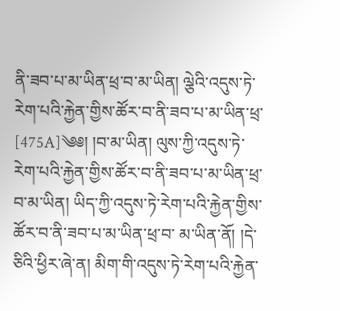ནི་ཟབ་པ་མ་ཡིན་ཕྲ་བ་མ་ཡིན། ལྕེའི་འདུས་ཏེ་རེག་པའི་རྐྱེན་གྱིས་ཚོར་བ་ནི་ཟབ་པ་མ་ཡིན་ཕྲ་ [475A]༄༅། །བ་མ་ཡིན། ལུས་ཀྱི་འདུས་ཏེ་རེག་པའི་རྐྱེན་གྱིས་ཚོར་བ་ནི་ཟབ་པ་མ་ཡིན་ཕྲ་བ་མ་ཡིན། ཡིད་ཀྱི་འདུས་ཏེ་རེག་པའི་རྐྱེན་གྱིས་ཚོར་བ་ནི་ཟབ་པ་མ་ཡིན་ཕྲ་བ་ མ་ཡིན་ནོ། །དེ་ཅིའི་ཕྱིར་ཞེ་ན། མིག་གི་འདུས་ཏེ་རེག་པའི་རྐྱེན་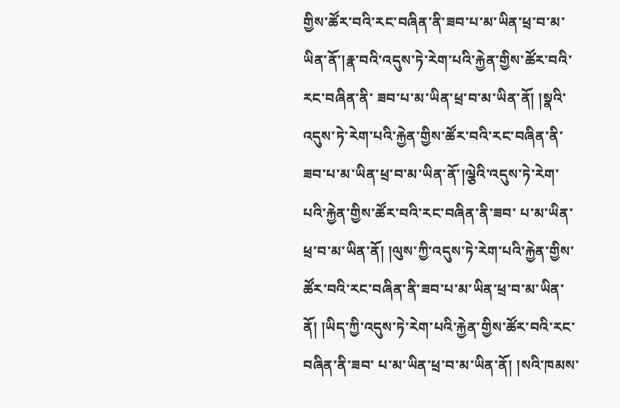གྱིས་ཚོར་བའི་རང་བཞིན་ནི་ཟབ་པ་མ་ཡིན་ཕྲ་བ་མ་ཡིན་ནོ་།རྣ་བའི་འདུས་ཏེ་རེག་པའི་རྐྱེན་གྱིས་ཚོར་བའི་རང་བཞིན་ནི་ ཟབ་པ་མ་ཡིན་ཕྲ་བ་མ་ཡིན་ནོ། །སྣའི་འདུས་ཏེ་རེག་པའི་རྐྱེན་གྱིས་ཚོར་བའི་རང་བཞིན་ནི་ཟབ་པ་མ་ཡིན་ཕྲ་བ་མ་ཡིན་ནོ་།ལྕེའི་འདུས་ཏེ་རེག་པའི་རྐྱེན་གྱིས་ཚོར་བའི་རང་བཞིན་ནི་ཟབ་ པ་མ་ཡིན་ཕྲ་བ་མ་ཡིན་ནོ། །ལུས་ཀྱི་འདུས་ཏེ་རེག་པའི་རྐྱེན་གྱིས་ཚོར་བའི་རང་བཞིན་ནི་ཟབ་པ་མ་ཡིན་ཕྲ་བ་མ་ཡིན་ནོ། །ཡིད་ཀྱི་འདུས་ཏེ་རེག་པའི་རྐྱེན་གྱིས་ཚོར་བའི་རང་བཞིན་ནི་ཟབ་ པ་མ་ཡིན་ཕྲ་བ་མ་ཡིན་ནོ། །སའི་ཁམས་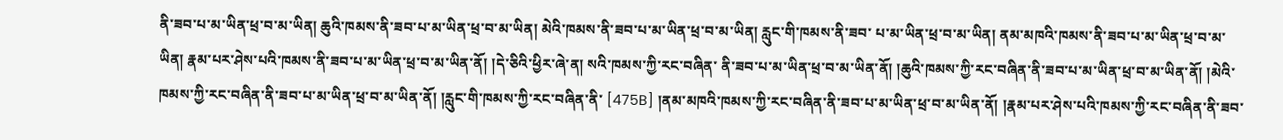ནི་ཟབ་པ་མ་ཡིན་ཕྲ་བ་མ་ཡིན། ཆུའི་ཁམས་ནི་ཟབ་པ་མ་ཡིན་ཕྲ་བ་མ་ཡིན། མེའི་ཁམས་ནི་ཟབ་པ་མ་ཡིན་ཕྲ་བ་མ་ཡིན། རླུང་གི་ཁམས་ནི་ཟབ་ པ་མ་ཡིན་ཕྲ་བ་མ་ཡིན། ནམ་མཁའི་ཁམས་ནི་ཟབ་པ་མ་ཡིན་ཕྲ་བ་མ་ཡིན། རྣམ་པར་ཤེས་པའི་ཁམས་ནི་ཟབ་པ་མ་ཡིན་ཕྲ་བ་མ་ཡིན་ནོ། །དེ་ཅིའི་ཕྱིར་ཞེ་ན། སའི་ཁམས་ཀྱི་རང་བཞིན་ ནི་ཟབ་པ་མ་ཡིན་ཕྲ་བ་མ་ཡིན་ནོ། །ཆུའི་ཁམས་ཀྱི་རང་བཞིན་ནི་ཟབ་པ་མ་ཡིན་ཕྲ་བ་མ་ཡིན་ནོ། །མེའི་ཁམས་ཀྱི་རང་བཞིན་ནི་ཟབ་པ་མ་ཡིན་ཕྲ་བ་མ་ཡིན་ནོ། །རླུང་གི་ཁམས་ཀྱི་རང་བཞིན་ནི་ [475B] །ནམ་མཁའི་ཁམས་ཀྱི་རང་བཞིན་ནི་ཟབ་པ་མ་ཡིན་ཕྲ་བ་མ་ཡིན་ནོ། །རྣམ་པར་ཤེས་པའི་ཁམས་ཀྱི་རང་བཞིན་ནི་ཟབ་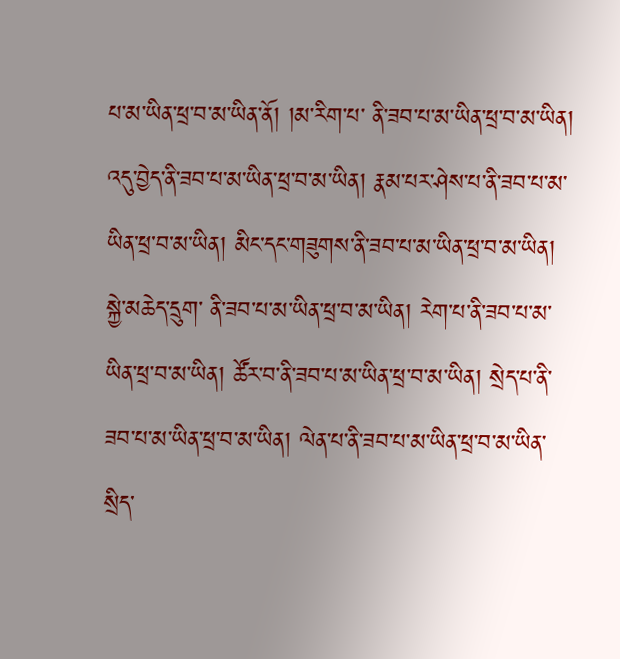པ་མ་ཡིན་ཕྲ་བ་མ་ཡིན་ནོ། །མ་རིག་པ་ ནི་ཟབ་པ་མ་ཡིན་ཕྲ་བ་མ་ཡིན། འདུ་བྱེད་ནི་ཟབ་པ་མ་ཡིན་ཕྲ་བ་མ་ཡིན། རྣམ་པར་ཤེས་པ་ནི་ཟབ་པ་མ་ཡིན་ཕྲ་བ་མ་ཡིན། མིང་དང་གཟུགས་ནི་ཟབ་པ་མ་ཡིན་ཕྲ་བ་མ་ཡིན། སྐྱེ་མཆེད་དྲུག་ ནི་ཟབ་པ་མ་ཡིན་ཕྲ་བ་མ་ཡིན། རེག་པ་ནི་ཟབ་པ་མ་ཡིན་ཕྲ་བ་མ་ཡིན། ཚོར་བ་ནི་ཟབ་པ་མ་ཡིན་ཕྲ་བ་མ་ཡིན། སྲེད་པ་ནི་ཟབ་པ་མ་ཡིན་ཕྲ་བ་མ་ཡིན། ལེན་པ་ནི་ཟབ་པ་མ་ཡིན་ཕྲ་བ་མ་ཡིན་ སྲིད་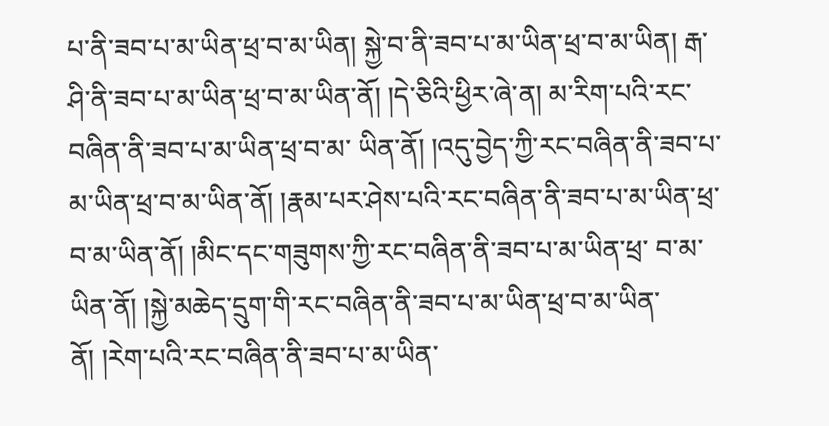པ་ནི་ཟབ་པ་མ་ཡིན་ཕྲ་བ་མ་ཡིན། སྐྱེ་བ་ནི་ཟབ་པ་མ་ཡིན་ཕྲ་བ་མ་ཡིན། རྒ་ཤི་ནི་ཟབ་པ་མ་ཡིན་ཕྲ་བ་མ་ཡིན་ནོ། །དེ་ཅིའི་ཕྱིར་ཞེ་ན། མ་རིག་པའི་རང་བཞིན་ནི་ཟབ་པ་མ་ཡིན་ཕྲ་བ་མ་ ཡིན་ནོ། །འདུ་བྱེད་ཀྱི་རང་བཞིན་ནི་ཟབ་པ་མ་ཡིན་ཕྲ་བ་མ་ཡིན་ནོ། །རྣམ་པར་ཤེས་པའི་རང་བཞིན་ནི་ཟབ་པ་མ་ཡིན་ཕྲ་བ་མ་ཡིན་ནོ། །མིང་དང་གཟུགས་ཀྱི་རང་བཞིན་ནི་ཟབ་པ་མ་ཡིན་ཕྲ་ བ་མ་ཡིན་ནོ། །སྐྱེ་མཆེད་དྲུག་གི་རང་བཞིན་ནི་ཟབ་པ་མ་ཡིན་ཕྲ་བ་མ་ཡིན་ནོ། །རེག་པའི་རང་བཞིན་ནི་ཟབ་པ་མ་ཡིན་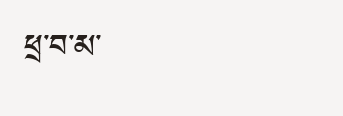ཕྲ་བ་མ་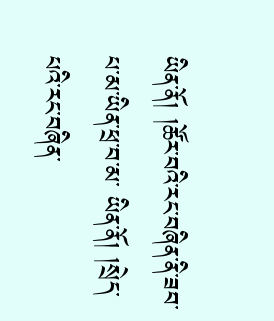ཡིན་ནོ། །ཚོར་བའི་རང་བཞིན་ནི་ཟབ་པ་མ་ཡིན་ཕྲ་བ་མ་ ཡིན་ནོ། །སྲེད་པའི་རང་བཞིན་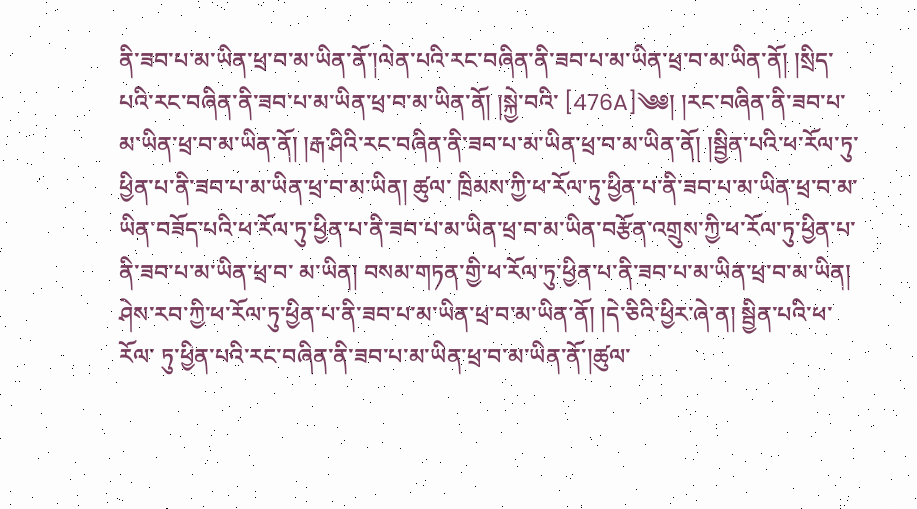ནི་ཟབ་པ་མ་ཡིན་ཕྲ་བ་མ་ཡིན་ནོ་།ལེན་པའི་རང་བཞིན་ནི་ཟབ་པ་མ་ཡིན་ཕྲ་བ་མ་ཡིན་ནོ། །སྲིད་པའི་རང་བཞིན་ནི་ཟབ་པ་མ་ཡིན་ཕྲ་བ་མ་ཡིན་ནོ། །སྐྱེ་བའི་ [476A]༄༅། །རང་བཞིན་ནི་ཟབ་པ་མ་ཡིན་ཕྲ་བ་མ་ཡིན་ནོ། །རྒ་ཤིའི་རང་བཞིན་ནི་ཟབ་པ་མ་ཡིན་ཕྲ་བ་མ་ཡིན་ནོ། །སྦྱིན་པའི་ཕ་རོལ་ཏུ་ཕྱིན་པ་ནི་ཟབ་པ་མ་ཡིན་ཕྲ་བ་མ་ཡིན། ཚུལ་ ཁྲིམས་ཀྱི་ཕ་རོལ་ཏུ་ཕྱིན་པ་ནི་ཟབ་པ་མ་ཡིན་ཕྲ་བ་མ་ཡིན་བཟོད་པའི་ཕ་རོལ་ཏུ་ཕྱིན་པ་ནི་ཟབ་པ་མ་ཡིན་ཕྲ་བ་མ་ཡིན་བརྩོན་འགྲུས་ཀྱི་ཕ་རོལ་ཏུ་ཕྱིན་པ་ནི་ཟབ་པ་མ་ཡིན་ཕྲ་བ་ མ་ཡིན། བསམ་གཏན་གྱི་ཕ་རོལ་ཏུ་ཕྱིན་པ་ནི་ཟབ་པ་མ་ཡིན་ཕྲ་བ་མ་ཡིན། ཤེས་རབ་ཀྱི་ཕ་རོལ་ཏུ་ཕྱིན་པ་ནི་ཟབ་པ་མ་ཡིན་ཕྲ་བ་མ་ཡིན་ནོ། །དེ་ཅིའི་ཕྱིར་ཞེ་ན། སྦྱིན་པའི་ཕ་རོལ་ ཏུ་ཕྱིན་པའི་རང་བཞིན་ནི་ཟབ་པ་མ་ཡིན་ཕྲ་བ་མ་ཡིན་ནོ་།ཚུལ་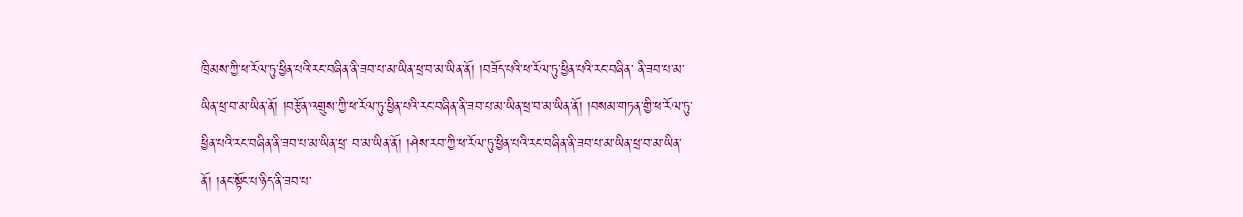ཁྲིམས་ཀྱི་ཕ་རོལ་ཏུ་ཕྱིན་པའི་རང་བཞིན་ནི་ཟབ་པ་མ་ཡིན་ཕྲ་བ་མ་ཡིན་ནོ། །བཟོད་པའི་ཕ་རོལ་ཏུ་ཕྱིན་པའི་རང་བཞིན་ ནི་ཟབ་པ་མ་ཡིན་ཕྲ་བ་མ་ཡིན་ནོ། །བརྩོན་འགྲུས་ཀྱི་ཕ་རོལ་ཏུ་ཕྱིན་པའི་རང་བཞིན་ནི་ཟབ་པ་མ་ཡིན་ཕྲ་བ་མ་ཡིན་ནོ། །བསམ་གཏན་གྱི་ཕ་རོལ་ཏུ་ཕྱིན་པའི་རང་བཞིན་ནི་ཟབ་པ་མ་ཡིན་ཕྲ་ བ་མ་ཡིན་ནོ། །ཤེས་རབ་ཀྱི་ཕ་རོལ་ཏུ་ཕྱིན་པའི་རང་བཞིན་ནི་ཟབ་པ་མ་ཡིན་ཕྲ་བ་མ་ཡིན་ནོ། །ནང་སྟོང་པ་ཉིད་ནི་ཟབ་པ་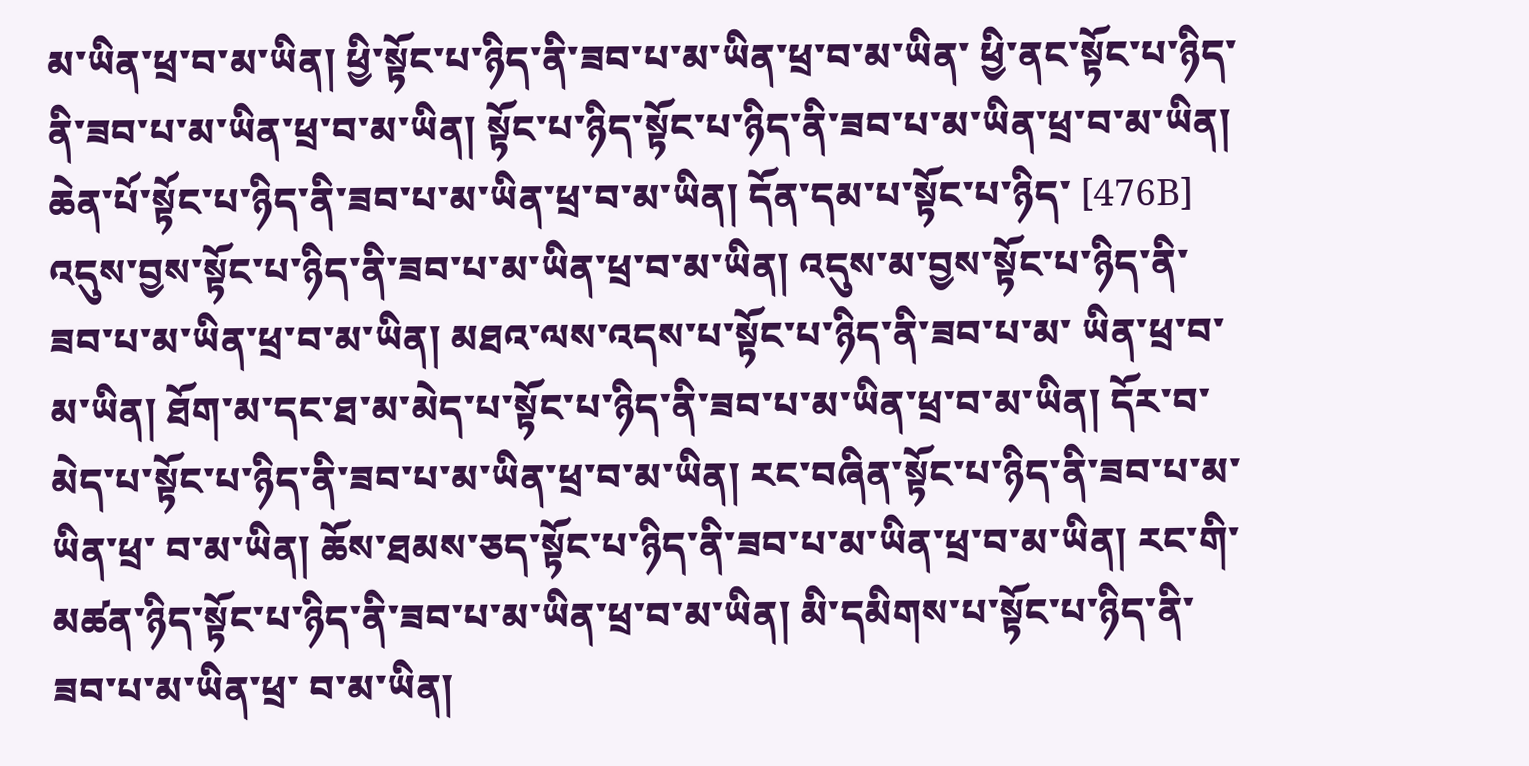མ་ཡིན་ཕྲ་བ་མ་ཡིན། ཕྱི་སྟོང་པ་ཉིད་ནི་ཟབ་པ་མ་ཡིན་ཕྲ་བ་མ་ཡིན་ ཕྱི་ནང་སྟོང་པ་ཉིད་ནི་ཟབ་པ་མ་ཡིན་ཕྲ་བ་མ་ཡིན། སྟོང་པ་ཉིད་སྟོང་པ་ཉིད་ནི་ཟབ་པ་མ་ཡིན་ཕྲ་བ་མ་ཡིན། ཆེན་པོ་སྟོང་པ་ཉིད་ནི་ཟབ་པ་མ་ཡིན་ཕྲ་བ་མ་ཡིན། དོན་དམ་པ་སྟོང་པ་ཉིད་ [476B] འདུས་བྱས་སྟོང་པ་ཉིད་ནི་ཟབ་པ་མ་ཡིན་ཕྲ་བ་མ་ཡིན། འདུས་མ་བྱས་སྟོང་པ་ཉིད་ནི་ཟབ་པ་མ་ཡིན་ཕྲ་བ་མ་ཡིན། མཐའ་ལས་འདས་པ་སྟོང་པ་ཉིད་ནི་ཟབ་པ་མ་ ཡིན་ཕྲ་བ་མ་ཡིན། ཐོག་མ་དང་ཐ་མ་མེད་པ་སྟོང་པ་ཉིད་ནི་ཟབ་པ་མ་ཡིན་ཕྲ་བ་མ་ཡིན། དོར་བ་མེད་པ་སྟོང་པ་ཉིད་ནི་ཟབ་པ་མ་ཡིན་ཕྲ་བ་མ་ཡིན། རང་བཞིན་སྟོང་པ་ཉིད་ནི་ཟབ་པ་མ་ཡིན་ཕྲ་ བ་མ་ཡིན། ཆོས་ཐམས་ཅད་སྟོང་པ་ཉིད་ནི་ཟབ་པ་མ་ཡིན་ཕྲ་བ་མ་ཡིན། རང་གི་མཚན་ཉིད་སྟོང་པ་ཉིད་ནི་ཟབ་པ་མ་ཡིན་ཕྲ་བ་མ་ཡིན། མི་དམིགས་པ་སྟོང་པ་ཉིད་ནི་ཟབ་པ་མ་ཡིན་ཕྲ་ བ་མ་ཡིན།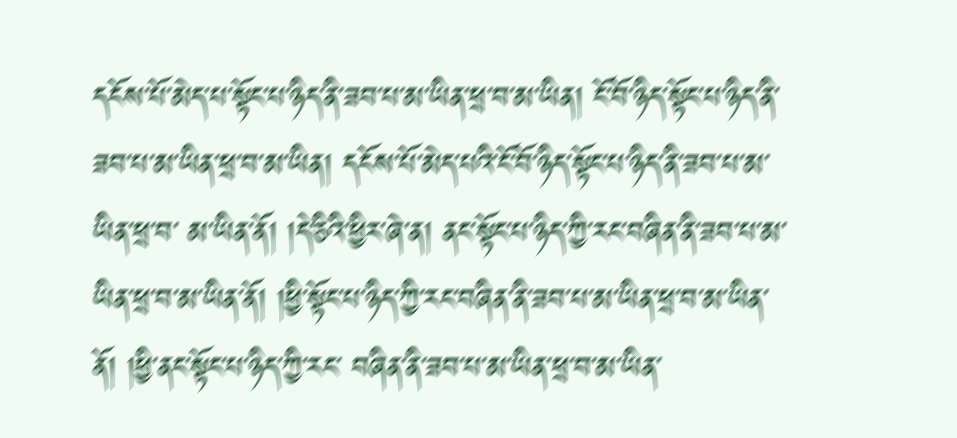དངོས་པོ་མེད་པ་སྟོང་པ་ཉིད་ནི་ཟབ་པ་མ་ཡིན་ཕྲ་བ་མ་ཡིན། ངོ་བོ་ཉིད་སྟོང་པ་ཉིད་ནི་ཟབ་པ་མ་ཡིན་ཕྲ་བ་མ་ཡིན། དངོས་པོ་མེད་པའི་ངོ་བོ་ཉིད་སྟོང་པ་ཉིད་ནི་ཟབ་པ་མ་ཡིན་ཕྲ་བ་ མ་ཡིན་ནོ། །དེ་ཅིའི་ཕྱིར་ཞེ་ན། ནང་སྟོང་པ་ཉིད་ཀྱི་རང་བཞིན་ནི་ཟབ་པ་མ་ཡིན་ཕྲ་བ་མ་ཡིན་ནོ། །ཕྱི་སྟོང་པ་ཉིད་ཀྱི་རང་བཞིན་ནི་ཟབ་པ་མ་ཡིན་ཕྲ་བ་མ་ཡིན་ནོ། །ཕྱི་ནང་སྟོང་པ་ཉིད་ཀྱི་རང་ བཞིན་ནི་ཟབ་པ་མ་ཡིན་ཕྲ་བ་མ་ཡིན་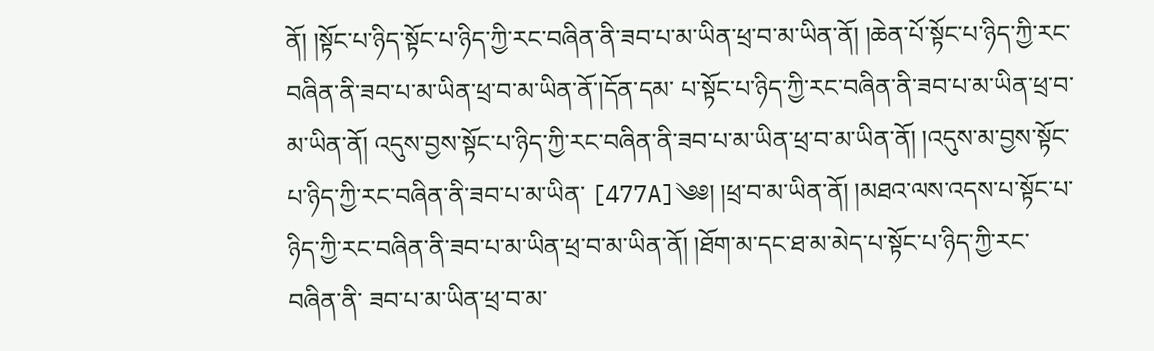ནོ། །སྟོང་པ་ཉིད་སྟོང་པ་ཉིད་ཀྱི་རང་བཞིན་ནི་ཟབ་པ་མ་ཡིན་ཕྲ་བ་མ་ཡིན་ནོ། །ཆེན་པོ་སྟོང་པ་ཉིད་ཀྱི་རང་བཞིན་ནི་ཟབ་པ་མ་ཡིན་ཕྲ་བ་མ་ཡིན་ནོ་།དོན་དམ་ པ་སྟོང་པ་ཉིད་ཀྱི་རང་བཞིན་ནི་ཟབ་པ་མ་ཡིན་ཕྲ་བ་མ་ཡིན་ནོ། འདུས་བྱས་སྟོང་པ་ཉིད་ཀྱི་རང་བཞིན་ནི་ཟབ་པ་མ་ཡིན་ཕྲ་བ་མ་ཡིན་ནོ། །འདུས་མ་བྱས་སྟོང་པ་ཉིད་ཀྱི་རང་བཞིན་ནི་ཟབ་པ་མ་ཡིན་ [477A]༄༅། །ཕྲ་བ་མ་ཡིན་ནོ། །མཐའ་ལས་འདས་པ་སྟོང་པ་ཉིད་ཀྱི་རང་བཞིན་ནི་ཟབ་པ་མ་ཡིན་ཕྲ་བ་མ་ཡིན་ནོ། །ཐོག་མ་དང་ཐ་མ་མེད་པ་སྟོང་པ་ཉིད་ཀྱི་རང་བཞིན་ནི་ ཟབ་པ་མ་ཡིན་ཕྲ་བ་མ་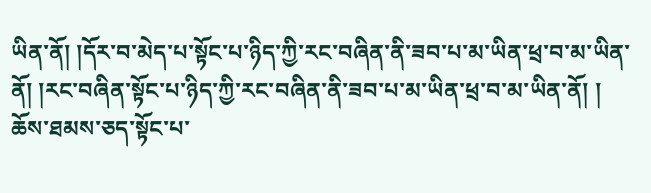ཡིན་ནོ། །དོར་བ་མེད་པ་སྟོང་པ་ཉིད་ཀྱི་རང་བཞིན་ནི་ཟབ་པ་མ་ཡིན་ཕྲ་བ་མ་ཡིན་ནོ། །རང་བཞིན་སྟོང་པ་ཉིད་ཀྱི་རང་བཞིན་ནི་ཟབ་པ་མ་ཡིན་ཕྲ་བ་མ་ཡིན་ནོ། ། ཆོས་ཐམས་ཅད་སྟོང་པ་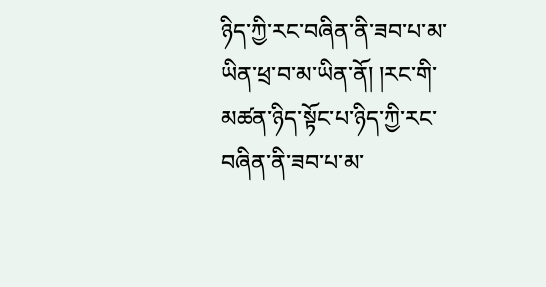ཉིད་ཀྱི་རང་བཞིན་ནི་ཟབ་པ་མ་ཡིན་ཕྲ་བ་མ་ཡིན་ནོ། །རང་གི་མཚན་ཉིད་སྟོང་པ་ཉིད་ཀྱི་རང་བཞིན་ནི་ཟབ་པ་མ་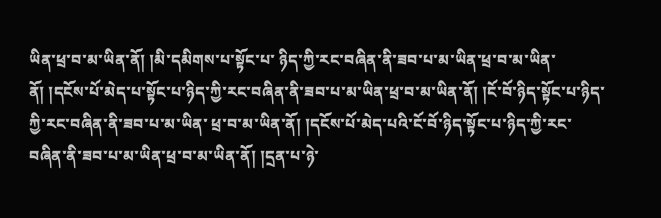ཡིན་ཕྲ་བ་མ་ཡིན་ནོ། །མི་དམིགས་པ་སྟོང་པ་ ཉིད་ཀྱི་རང་བཞིན་ནི་ཟབ་པ་མ་ཡིན་ཕྲ་བ་མ་ཡིན་ནོ། །དངོས་པོ་མེད་པ་སྟོང་པ་ཉིད་ཀྱི་རང་བཞིན་ནི་ཟབ་པ་མ་ཡིན་ཕྲ་བ་མ་ཡིན་ནོ། །ངོ་བོ་ཉིད་སྟོང་པ་ཉིད་ཀྱི་རང་བཞིན་ནི་ཟབ་པ་མ་ཡིན་ ཕྲ་བ་མ་ཡིན་ནོ། །དངོས་པོ་མེད་པའི་ངོ་བོ་ཉིད་སྟོང་པ་ཉིད་ཀྱི་རང་བཞིན་ནི་ཟབ་པ་མ་ཡིན་ཕྲ་བ་མ་ཡིན་ནོ། །དྲན་པ་ཉེ་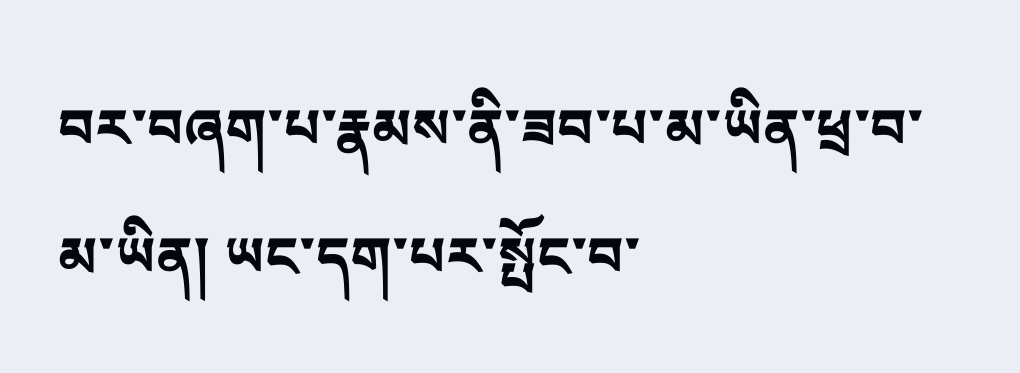བར་བཞག་པ་རྣམས་ནི་ཟབ་པ་མ་ཡིན་ཕྲ་བ་མ་ཡིན། ཡང་དག་པར་སྤོང་བ་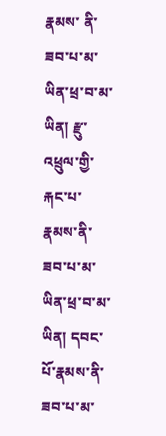རྣམས་ ནི་ཟབ་པ་མ་ཡིན་ཕྲ་བ་མ་ཡིན། རྫུ་འཕྲུལ་གྱི་རྐང་པ་རྣམས་ནི་ཟབ་པ་མ་ཡིན་ཕྲ་བ་མ་ཡིན། དབང་པོ་རྣམས་ནི་ཟབ་པ་མ་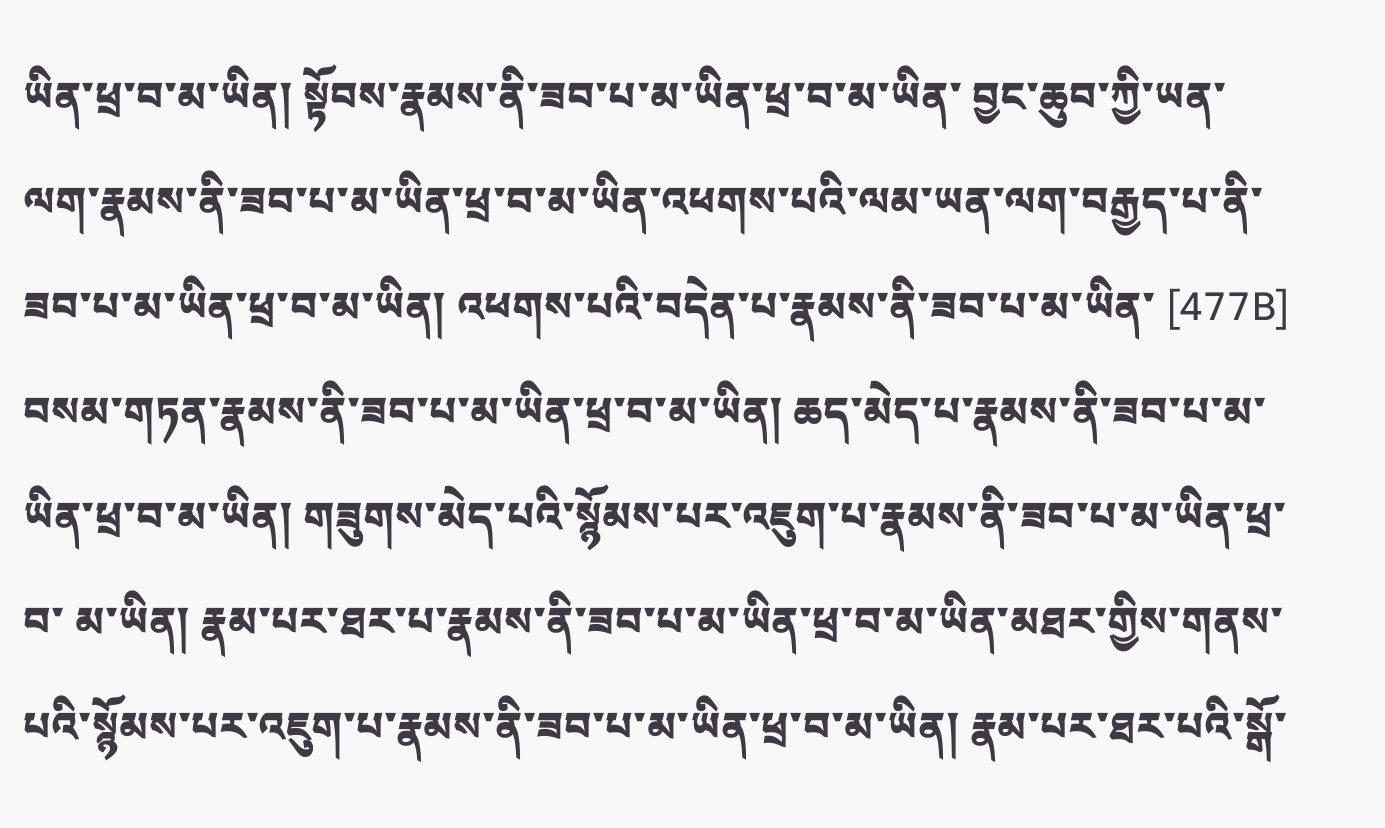ཡིན་ཕྲ་བ་མ་ཡིན། སྟོབས་རྣམས་ནི་ཟབ་པ་མ་ཡིན་ཕྲ་བ་མ་ཡིན་ བྱང་ཆུབ་ཀྱི་ཡན་ལག་རྣམས་ནི་ཟབ་པ་མ་ཡིན་ཕྲ་བ་མ་ཡིན་འཕགས་པའི་ལམ་ཡན་ལག་བརྒྱད་པ་ནི་ཟབ་པ་མ་ཡིན་ཕྲ་བ་མ་ཡིན། འཕགས་པའི་བདེན་པ་རྣམས་ནི་ཟབ་པ་མ་ཡིན་ [477B] བསམ་གཏན་རྣམས་ནི་ཟབ་པ་མ་ཡིན་ཕྲ་བ་མ་ཡིན། ཆད་མེད་པ་རྣམས་ནི་ཟབ་པ་མ་ཡིན་ཕྲ་བ་མ་ཡིན། གཟུགས་མེད་པའི་སྙོམས་པར་འཇུག་པ་རྣམས་ནི་ཟབ་པ་མ་ཡིན་ཕྲ་བ་ མ་ཡིན། རྣམ་པར་ཐར་པ་རྣམས་ནི་ཟབ་པ་མ་ཡིན་ཕྲ་བ་མ་ཡིན་མཐར་གྱིས་གནས་པའི་སྙོམས་པར་འཇུག་པ་རྣམས་ནི་ཟབ་པ་མ་ཡིན་ཕྲ་བ་མ་ཡིན། རྣམ་པར་ཐར་པའི་སྒོ་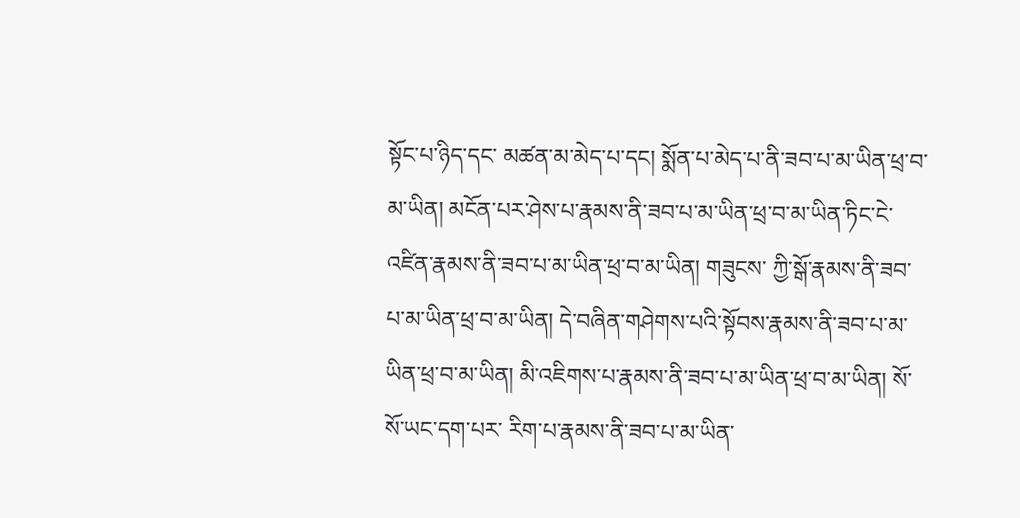སྟོང་པ་ཉིད་དང་ མཚན་མ་མེད་པ་དང། སྨོན་པ་མེད་པ་ནི་ཟབ་པ་མ་ཡིན་ཕྲ་བ་མ་ཡིན། མངོན་པར་ཤེས་པ་རྣམས་ནི་ཟབ་པ་མ་ཡིན་ཕྲ་བ་མ་ཡིན་ཏིང་ངེ་འཛིན་རྣམས་ནི་ཟབ་པ་མ་ཡིན་ཕྲ་བ་མ་ཡིན། གཟུངས་ ཀྱི་སྒོ་རྣམས་ནི་ཟབ་པ་མ་ཡིན་ཕྲ་བ་མ་ཡིན། དེ་བཞིན་གཤེགས་པའི་སྟོབས་རྣམས་ནི་ཟབ་པ་མ་ཡིན་ཕྲ་བ་མ་ཡིན། མི་འཇིགས་པ་རྣམས་ནི་ཟབ་པ་མ་ཡིན་ཕྲ་བ་མ་ཡིན། སོ་སོ་ཡང་དག་པར་ རིག་པ་རྣམས་ནི་ཟབ་པ་མ་ཡིན་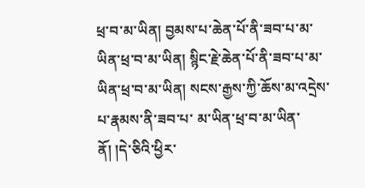ཕྲ་བ་མ་ཡིན། བྱམས་པ་ཆེན་པོ་ནི་ཟབ་པ་མ་ཡིན་ཕྲ་བ་མ་ཡིན། སྙིང་རྗེ་ཆེན་པོ་ནི་ཟབ་པ་མ་ཡིན་ཕྲ་བ་མ་ཡིན། སངས་རྒྱས་ཀྱི་ཆོས་མ་འདྲེས་པ་རྣམས་ནི་ཟབ་པ་ མ་ཡིན་ཕྲ་བ་མ་ཡིན་ནོ། །དེ་ཅིའི་ཕྱིར་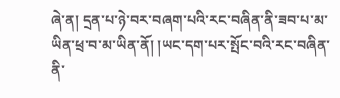ཞེ་ན། དྲན་པ་ཉེ་བར་བཞག་པའི་རང་བཞིན་ནི་ཟབ་པ་མ་ཡིན་ཕྲ་བ་མ་ཡིན་ནོ། །ཡང་དག་པར་སྤོང་བའི་རང་བཞིན་ནི་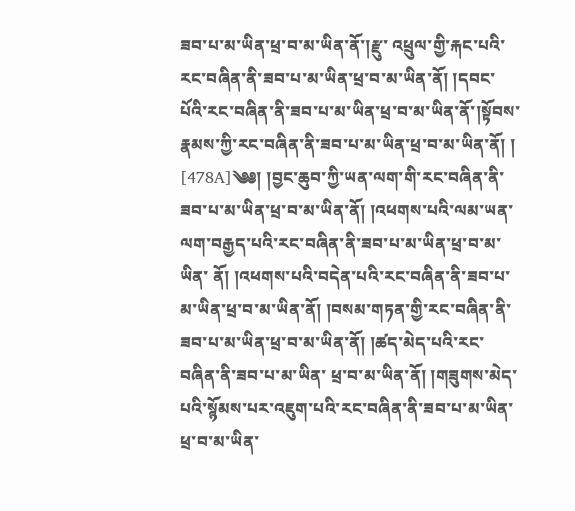ཟབ་པ་མ་ཡིན་ཕྲ་བ་མ་ཡིན་ནོ་།རྫུ་ འཕྲུལ་གྱི་རྐང་པའི་རང་བཞིན་ནི་ཟབ་པ་མ་ཡིན་ཕྲ་བ་མ་ཡིན་ནོ། །དབང་པོའི་རང་བཞིན་ནི་ཟབ་པ་མ་ཡིན་ཕྲ་བ་མ་ཡིན་ནོ་།སྟོབས་རྣམས་ཀྱི་རང་བཞིན་ནི་ཟབ་པ་མ་ཡིན་ཕྲ་བ་མ་ཡིན་ནོ། ། [478A]༄༅། །བྱང་ཆུབ་ཀྱི་ཡན་ལག་གི་རང་བཞིན་ནི་ཟབ་པ་མ་ཡིན་ཕྲ་བ་མ་ཡིན་ནོ། །འཕགས་པའི་ལམ་ཡན་ལག་བརྒྱད་པའི་རང་བཞིན་ནི་ཟབ་པ་མ་ཡིན་ཕྲ་བ་མ་ཡིན་ ནོ། །འཕགས་པའི་བདེན་པའི་རང་བཞིན་ནི་ཟབ་པ་མ་ཡིན་ཕྲ་བ་མ་ཡིན་ནོ། །བསམ་གཏན་གྱི་རང་བཞིན་ནི་ཟབ་པ་མ་ཡིན་ཕྲ་བ་མ་ཡིན་ནོ། །ཚད་མེད་པའི་རང་བཞིན་ནི་ཟབ་པ་མ་ཡིན་ ཕྲ་བ་མ་ཡིན་ནོ། །གཟུགས་མེད་པའི་སྙོམས་པར་འཇུག་པའི་རང་བཞིན་ནི་ཟབ་པ་མ་ཡིན་ཕྲ་བ་མ་ཡིན་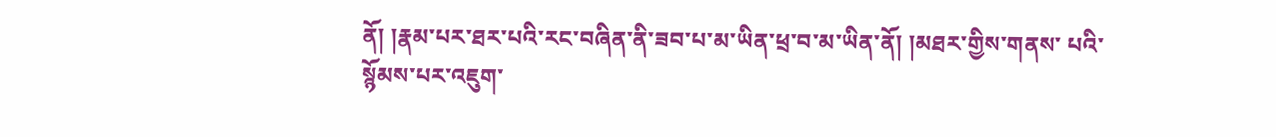ནོ། །རྣམ་པར་ཐར་པའི་རང་བཞིན་ནི་ཟབ་པ་མ་ཡིན་ཕྲ་བ་མ་ཡིན་ནོ། །མཐར་གྱིས་གནས་ པའི་སྙོམས་པར་འཇུག་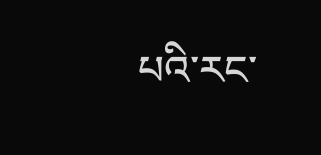པའི་རང་